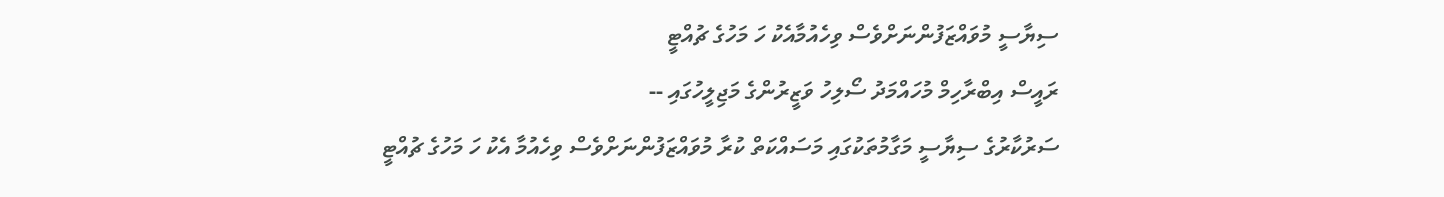ސިޔާސީ މުވައްޒަފުންނަށްވެސް ވިހެއުމާއެކު ހަ މަހުގެ ޗުއްޓީ
ރައީސް އިބްރާހިމް މުހައްމަދު ސޯލިހު ވަޒީރުންގެ މަޖިލީހުގައި --
ސަރުކާރުގެ ސިޔާސީ މަގާމުތަކުގައި މަސައްކަތް ކުރާ މުވައްޒަފުންނަށްވެސް ވިހެއުމާ އެކު ހަ މަހުގެ ޗުއްޓީ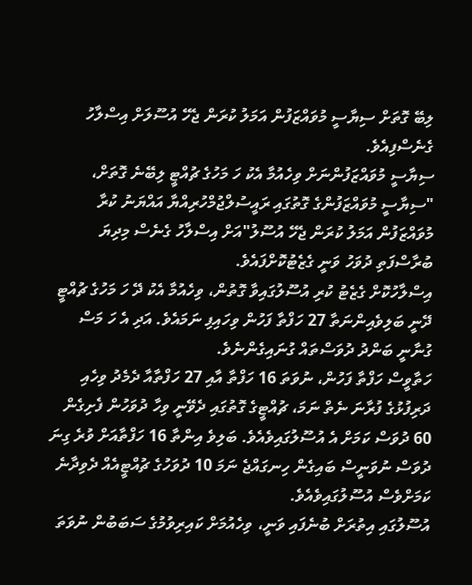ލިބޭ ގޮތަށް ސިޔާސީ މުވައްޒަފުން އަމަލު ކުރަން ޖެހޭ އުސޫލަށް އިސްލާހު ގެނެސްފިއެވެ.
ސިޔާސީ މުވައްޒަފުންނަށް ވިހެއުމާ އެކު ހަ މަހުގެ ޗުއްޓީ ލިބޭނެ ގޮތަށް، "ސިޔާސީ މުވައްޒަފުންގެ ގޮތުގައި ރައީސުލްޖުމްހުރިއްޔާ އައްޔަނު ކުރާ މުވައްޒަފުން އަމަލު ކުރަން ޖެހޭ އުސޫލު"އަށް އިސްލާހު ގެނެސް މިދިޔަ ބުރާސްފަތި ދުވަހު ވަނީ ގެޒެޓުކޮށްފައެވެ.
އިސްލާހުކޮށް ގެޒެޓު ކުރި އުސޫލުގައިވާ ގޮތުން، ވިހެއުމާ އެކު ދޭ ހަ މަހުގެ ޗުއްޓީ ދޭނީ ބަލިވެއިންނަތާ 27 ހަފްތާ ފަހުން ވިހައިފި ނަމައެވެ. އަދި އެ ހަ މަސް ގުނާނީ ބަންދު ދުވަސްތައް ގުނައިގެންނެވެ.
ހަތާވީސް ހަފްތާ ފަހުން، ނުވަތަ 16 ހަފްތާ އާއި 27 ހަފްތާއާ ދެމެދު ވިހެއި ދަރިފުޅުގެ ފުރާނަ ނެތް ނަމަ، ޗުއްޓީގެ ގޮތުގައި ދެވޭނީ ވިހާ ދުވަހުން ފެށިގެން 60 ދުވަސް ކަމަށް އެ އުސޫލުގައިވެއެވެ. ބަލިވެ އިންތާ 16 ހަފްތާއަށް ވުރެ ގިނަ ދުވަސް ނުވަނީސް ބައިގެން ހިނގައްޖެ ނަމަ 10 ދުވަހުގެ ޗުއްޓީއެއް ދެވިދާނެ ކަމަށްވެސް އުސޫލުގައިވެއެވެ.
އުސޫލުގައި އިތުރަށް ބުނެފައި ވަނީ، ވިހެއުމަށް ކައިރިވުމުގެ ސަބަބުން ނުވަތަ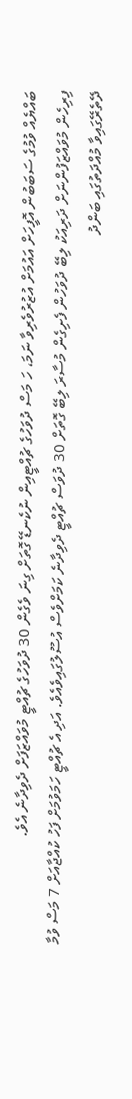ބައްޔެއް ވުމުގެ ސަބަބުން އޮފީހަށް އައުމަށް އުޒުރުވެރިވާ ނަމަ، ހަ މަސް ދުވަހުގެ ޗުއްޓީއިން ނުކެނޑޭ ގޮތަށް ގިނަ ވެގެން 30 ދުވަހުގެ ޗުއްޓީ މުވައްޒަފަށް ދެވިދާނެ އެވެ.
ފިރިހެން މުވައްޒަފުންނަށް ދަރިއަކު ލިބޭ ދުވަހުން ފެށިގެން މުސާރަ ލިބޭ ގޮތަށް 30 ދުވަސް ޗުއްޓީ ދެވިދާނެ ކަމަށްވެސް އުސޫލުގައިވެއެވެ. އަދި އެ ޗުއްޓީ ހަމަވުމަށް ފަހު ކުއްޖާއަށް 7 މަސް ވުމާ ދޭތެރޭގައިވާ މުއްދަތުގައި ބަންދު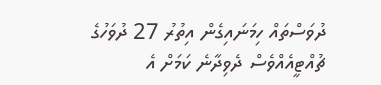ދުވަސްތައް ހިމަނައިގެން އިތުރު 27 ދުވަހުގެ ޗުއްޓީއެއްވެސް ދެވިދާނެ ކަމަށް އެ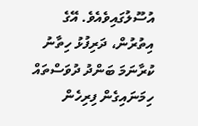އުސޫލުގައިވެއެވެ. އޭގެ އިތުރުން، ދަރިފުޅު ހިތާނު ކުރާނަމަ ބަންދު ދުވަސްތައް ހިމަނައިގެން ފިރިހެން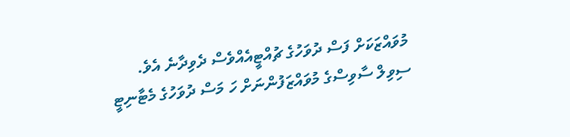މުވައްޒަކަށް ފަސް ދުވަހުގެ ޗުއްޓީއެއްވެސް ދެވިދާނެ އެވެ.
ސިވިލް ސާވިސްގެ މުވައްޒަފުންނަށް ހަ މަސް ދުވަހުގެ މެޓާނިޓީ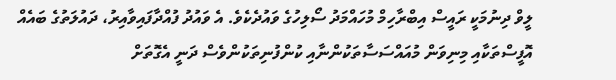ލީވް ދިނުމަކީ ރައީސް އިބްރާހިމް މުހައްމަދު ސޯލިހުގެ ވައުދެކެވެ. އެ ވައުދު ފުއްދާފައިވާއިރު، ދައުލަތުގެ ބައެއް އޮފީސްތަކާއި މިނިވަން މުއައްސަސާތަކުންނާއި ކުންފުނިތަކުންވެސް ދަނީ އެގޮތަށް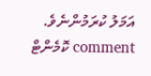އަމަލު ކުރަމުންނެވެ.
comment ކޮމެންޓް